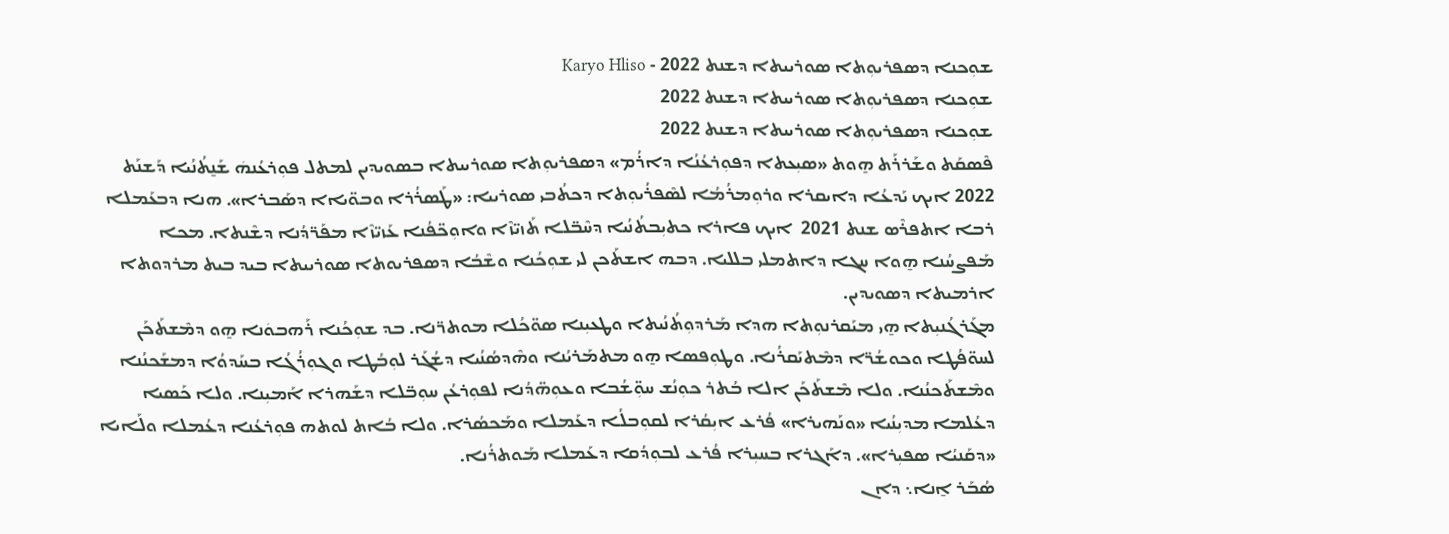ܫܘܼܟܢܐ ܕܣܦܪܝܘܼܬܐ ܣܘܪܝܝܬܐ ܕܫܢܬ 2022 - Karyo Hliso
ܫܘܼܟܢܐ ܕܣܦܪܝܘܼܬܐ ܣܘܪܝܝܬܐ ܕܫܢܬ 2022
ܫܘܼܟܢܐ ܕܣܦܪܝܘܼܬܐ ܣܘܪܝܝܬܐ ܕܫܢܬ 2022
ܦܶܣܩܰܬ ܘܫܰܪܪܰܬ ܗ̱ܘܬ «ܣܝܼܥܬܐ ܕܦܘܼܪܥܳܢܳܐ ܕܐܪܳܡ» ܕܣܦܪܝܘܼܬܐ ܣܘܪܝܝܬܐ ܒܣܘܝܕܝܢ ܠܡܬܠ ܦܘܼܪܥܳܢܗܿ ܫܰܢ̱ܬܳܢܳܝܐ ܕܰܫܢܰܬ 2022 ܐܝܟ ܝܰܕܥܳܐ ܕܐܝܩܪܐ ܘܪܘܼܡܪܳܡܳܐ ܠܣܶܦܪܳܝܘܼܬܐ ܕܟܬܳܒܝ ܣܘܪܝܝܐ: «ܛܰܣܪܳܪܐ ܘܒܘ̈ܝܐܐ ܕܣܰܒܪܐ». ܗܢܐ ܕܒܥܰܡܠܐ ܪܒܐ ܐܬܦܪܶܣ ܫܢܬ 2021  ܐܝܟ ܦܐܪܐ ܟܬܝܼܒܬܳܢܳܝܐ ܕܚܶܒ̈ܠܐ ܬܰܙܝ̈ܙܶܐ ܘܐܘܼܟ̈ܦܳܢܐ ܥܰܙܝ̈ܙܶܐ ܡܦܰܪ̈ܕܳܢܐ ܕܫܶܢܬܐ. ܡܟܐ ܡܰܦܨܚܳܢܐ ܗ̱ܘܐ ܚܓܐ ܕܐܬܡܠܝ ܒܠܠܝܐ. ܕܒܗ ܐܫܬܰܟܢ ܠܝ ܫܘܼܟܳܢܐ ܘܫܶܒܳܐ ܕܣܦܪܝܘܬܐ ܣܘܪܝܝܬܐ ܒܝܕ ܒܝܬ ܡܪܕܘܬܐ ܐܪܡܝܬܐ ܕܣܘܝܕܝܢ.
ܡܓܰܪܓܳܢܝܼܬܐ ܗ̱ܝ ܡܝܰܩܪܢܘܼܬܐ ܗܕܐ ܡܰܪܕܘܼܬܳܢܳܝܬܐ ܘܛܥܝܼܢܐ ܣܘ̈ܟܳܠܐ ܡܘܬܪ̈ܢܐ. ܒܕ ܫܘܼܟܳܢܐ ܪܰܗܒܘܿܢܐ ܗ̱ܘ ܕܡܶܫܬܰܟܰܢ ܠܚܘ̈ܦܳܛܐ ܘܟܘܫܳܪ̈ܐ ܕܡܶܬܝܰܩܪܳܢܐ. ܘܛܘܼܦܣܐ ܗ̱ܘ ܡܬܡܰܪܝܳܢܐ ܘܗܶܕܣܳܢܳܝܐ ܕܫܳܓܰܪ ܠܘܼܒܳܛܐ ܘܓܘܼܪܳܓܳܐ ܒܚܰܕܘܳܐ ܕܡܫܰܟܢܳܢܐ ܘܡܶܫܬܰܟܢܳܢܐ. ܘܠܐ ܡܶܫܬܰܟܰܢ ܐܠܐ ܒܳܬܪ ܟܘܼܢܳܫ ܚܘܼ̈ܫܳܒܐ ܘܥܘܼܗ̈ܕܳܢܐ ܠܦܘܼܪܥܳܢ ܚܘܼܒ̈ܠܐ ܕܫܰܗܪܐ ܐܰܡܝܼܢܐ. ܘܠܐ ܟܰܣܝܐ ܕܥܳܠܡܐ ܡܕܝܼܢܳܝܐ «ܘܢܰܗܝܪܐ» ܦܳܪܥ ܐܝܼܩܳܪܐ ܠܩܘܼܒܠܳܐ ܕܥܰܡܠܐ ܘܡܰܟܣܳܪܐ. ܘܠܐ ܒܳܐܬ ܠܘܬܗ ܦܘܼܪܥܳܢܐ ܕܥܳܡܠܐ ܘܠܰܐܝܐ «ܕܩܰܢܝܳܐ ܣܦܝܼܪܐ». ܕܐܰܓܪܐ ܒܚܝܼܪܐ ܦܳܪܥ ܠܒܘܼܕܳܩܐ ܕܥܰܡܠܐ ܡܰܘܬܪܳܢܐ.
ܣܳܒܰܪ ܐ̱ܢܐ܆ ܕܐܢ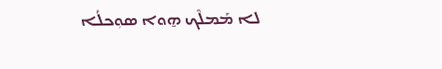ܠܐ ܡܰܡܠܶܟ ܗ̱ܘܐ ܣܘܼܟܠܳܐ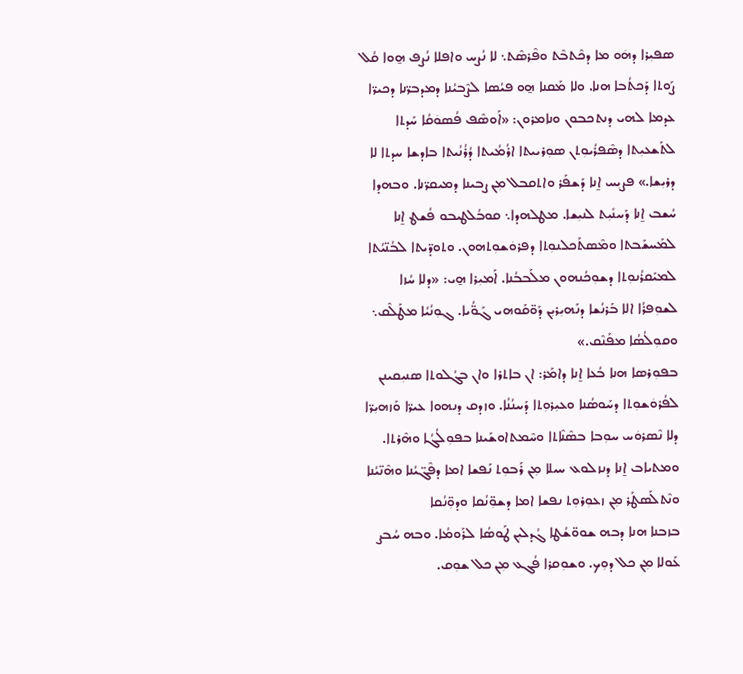ܣܦܝܼܪܐ ܕܗܿܘ ܡܐ ܕܟܶܬܒܶܬ ܘܦܶܪܣܶܬ܆ ܠܐ ܢܳܨܚ ܘܐܦܠܐ ܢܳܨܦ ܗ̱ܘܐ ܩܳܠ ܨܰܘܬܐ ܕܰܟܬܳܒܐ ܗܢܐ. ܘܠܐ ܡܰܩܢܐ ܗ̱ܘ ܦܝܳܣܐ ܠܨܶܒܝܳܢܐ ܕܡܕܒܪ̈ܢܐ ܕܟܝܪ̈ܐ ܥܕܡܐ ܠܗܝ ܕܢܬܟܒܘܢ ܘܢܐܡܪܘܢ: «ܐܰܘܣܶܦ ܦܳܣܘܿܩܳܐ ܚܰܕܬܐ ܠܬܰܫܥܝܼܬܐ ܕܣܶܦܪܳܝܘܼܬܢ ܣܘܼܪܝܝܬܐ ܐܪܳܡܳܝܬܐ ܕܳܪܳܢܳܝܬܐ ܒܐܕܫܐ ܚܕܬܐ ܠܐ ܕܪܝܼܫܐ.» ܦܨܝܼܚ ܐ̱ܢܐ ܕܰܫܦܰܪ ܘܐܬܩܒܠ ܡܼܢ ܨܒܝܢܐ ܕܡܝܩܪ̈ܢܐ. ܘܒܗܕܐ ܚܳܫܒ ܐ̱ܢܐ ܕܰܚܢܺܝܼܬ ܠܢܝܼܫܐ. ܡܛܠܗܕܐ܆ ܩܘܒܳܠܛܝܒܘ ܦܳܫܛ ܐ̱ܢܐ ܠܡܰܚܫܰܒܬܐ ܘܡܶܣܬܰܟܠܢܘܼܬܐ ܕܦܪܘܿܫܘܼܬܗܘܢ. ܘܬܘܕ̈ܝܬܐ ܠܒܳܢ̈ܝܳܬܐ ܠܡܝܰܩܪܳܢܘܼܬܐ ܕܫܘܼܟܳܢܗܘܢ ܡܠܰܒܒܳܢܐ. ܐܰܡܝܼܪܐ ܗ̱ܝ: «ܕܠܐ ܚܳܙܐ ܠܫܘܼܦܪܳܐ ܐܠܐ ܒܰܪܢܳܫܐ ܕܢܰܗܝܼܪܝܼܢ ܕܰܘ̈ܩܰܘܗܝ ܓܰܘ̈ܳܝܐ. ܓܘܼܢܳܝܳܐ ܡܛܰܠܶܩ܆ ܘܩܘܼܠܳܣܳܐ ܡܦܰܢܶܩ.»
ܒܦܘܼܪܣܐ ܗܢܐ ܒܳܥܐ ܐ̱ܢܐ ܕܐܡܰܪ: ܐܢ ܒܐܬܪܐ ܘܐܢ ܒܓܳܠܘܬܐ ܣܢܝܼܩܝܢܢ ܠܦܳܪܘܿܫܘܼܬܐ ܕܚܰܘܣܳܢܐ ܘܥܝܼܪܘܼܬܐ ܕܰܚܢܳܢܳܐ. ܘܙܕܩ ܕܢܗܘܐ ܥܝܪ̈ܐ ܘܰܙܗܝܼܪ̈ܐ ܕܠܐ ܢܶܣܪܘܿܚ ܚܘܼܒܐ ܒܣܶܢܶܐܬܐ ܘܚܶܡܬܐܘܫܰܝܢܐ ܒܦܘܼܠܳܓܳܐ ܘܗܶܪܬܐ. ܘܡܬܝܐܒ ܐ̱ܢܐ ܕܢܙܠܘܥ ܚܝܠܐ ܡܼܢ ܪܰܒܘܼܬ ܢܰܦܫܐ ܐܡܐ ܕܦܶܓ̈ܝܳܢܐ ܘܗܶܢ̈ܝܳܢܐ ܘܢܶܬܠܰܣܛܰܪ ܡܼܢ ܙܥܘܼܪܘܼܬ ܢܦܫܐ ܐܡܐ ܕܫܘܼ̈ܢܳܩܐ ܘܕܘܼ̈ܢܳܩܐ
ܒܙܒܢܐ ܗܢܐ ܕܒܗ ܫܘܘ̈ܫܳܛܐ ܓܳܕܠܝܼܢ ܛܰܘܣܳܐ ܠܪܰܘܡܳܐ. ܘܒܗ ܚܳܒܨ ܥܰܘܠܐ ܡܼܢ ܟܠ ܕܘܼܟ. ܘܫܘܼܩܪܐ ܦܳܓܥ ܡܼܢ ܟܠ ܫܘܼܩ.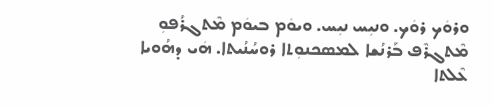ܘܪܘܿܟ ܪܘܿܟ. ܘܢܝܼܚ ܢܝܼܚ. ܘܝܘܿܡ ܒܝܘܿܡ ܡܶܬܓܪܳܦܘܼ ܡܶܬܓܪܶܦ ܒܰܪܢܳܫܐ ܠܡܣܟܢܘܼܬܐ ܪܘܚܳܢܳܝܬܐ. ܗܿܝ ܕܗܳܘܝܐ ܥܶܠܬܐ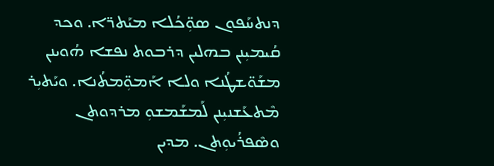ܕܢܬܚܰܦܘܢ ܣܘܼ̈ܟܳܠܐ ܡܝܰܬܪ̈ܐ. ܘܟܕ ܩܳܝܡܝܼܢܢ ܒܗܠܝܢ ܕܪܒܘܬ ܢܦܫܐ ܗܳܘܝܢܢ ܡܫܰܘ̈ܫܛܳܢܐ ܘܠܐ ܐܰܡܘܼ̈ܡܬܳܢܐ. ܘܝܰܬܝܼܪ ܡܶܬܥܰܫܢܝܼܢܢ ܠܰܡܫܰܡܫܘܼ ܡܪܕܘܬܢ ܘܣܶܦܪܳܝܘܼܬܢ. ܡܕܝܢ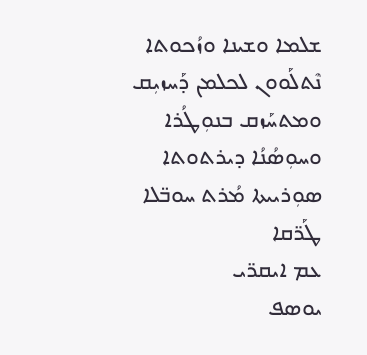ܫܠܡܐ ܘܫܝܢܐ ܘܙܳܟܘܬܐ ܢܶܬܠܰܘܘܢ ܠܟܠܡܢ ܕܰܚܙܝܼܩ ܘܡܬܚܰܙܩ ܒܢܘܼܛܳܪܐ ܘܚܘܼܣܳܢܳܐ ܕܝܪܬܘܬܐ ܣܘܼܪܝܝܬܐ ܡܳܪܬ ܚܘܒ̈ܠܐ ܛܰܪ̈ܩܐ
ܥܡ ܐܝܩܪ̈ܝ
ܝܘܣܦ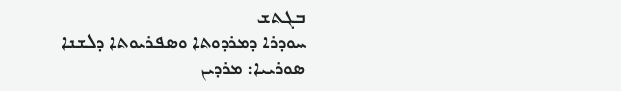ܒܓܬܫ
ܚܘܕܪܐ ܕܡܪܕܘܬܐ ܘܣܦܪܝܘܬܐ ܕܠܫܢܐ ܣܘܪܝܝܐ: ܡܪܕܝܢ